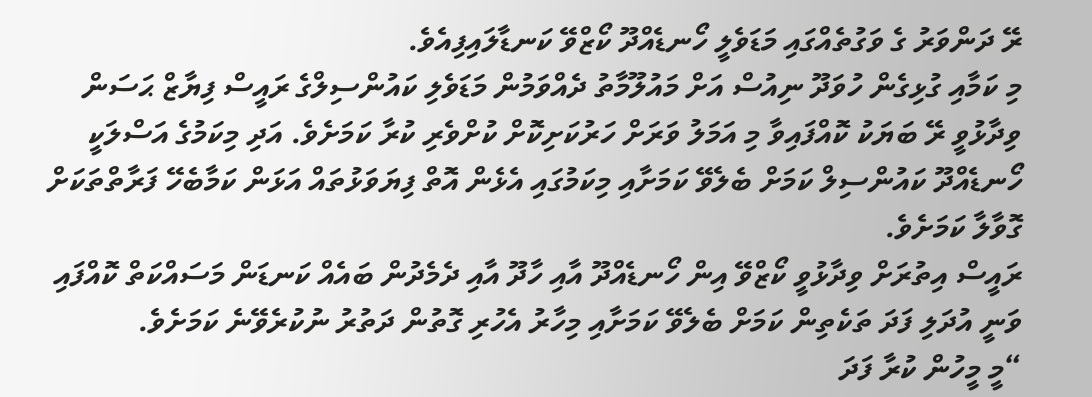ރޭ ދަންވަރު ގެ ވަގުތެއްގައި މަޑަވެލީ ހޯނޑެއްދޫ ކޯޒްވޭ ކަނޑާލައިފިއެވެ.
މި ކަމާއި ގުޅިގެން ހުވަދޫ ނިއުސް އަށް މައުލޫމާތު ދެއްވަމުން މަޑަވެލި ކައުންސިލްގެ ރައީސް ފިޔާޒް ޙަސަން ވިދާޅުވީ ރޭ ބަޔަކު ކޮއްފައިވާ މި އަމަލު ވަރަށް ހަރުކަށިކޮށް ކުށްވެރި ކުރާ ކަމަށެވެ. އަދި މިކަމުގެ އަސްލަކީ ހޯނޑެއްދޫ ކައުންސިލް ކަމަށް ބެލެވޭ ކަމަށާއި މިކަމުގައި އެޅެން އޮތް ފިޔަވަޅުތައް އަޅަން ކަމާބެހޭ ފަރާތްތަކަށް ގޮވާލާ ކަމަށެވެ.
ރައީސް އިތުރަށް ވިދާޅުވީ ކޯޒްވޭ އިން ހޯނޑެއްދޫ އާއި ހާދޫ އާއި ދެމެދުން ބައެއް ކަނޑަން މަސައްކަތް ކޮއްފައި ވަނީ އުދަލި ފަދަ ތަކެތިން ކަމަށް ބެލެވޭ ކަމަށާއި މިހާރު އެހުރި ގޮތުން ދަތުރު ނުކުރެވޭނެ ކަމަށެވެ.
“މީ މީހުން ކުރާ ފަދަ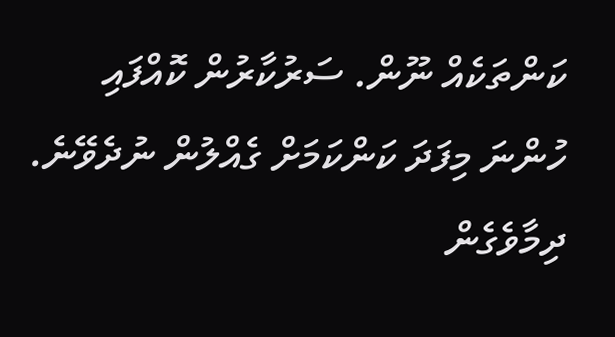ކަންތަކެއް ނޫން. ސަރުކާރުން ކޮއްފައި ހުންނަ މިފަދަ ކަންކަމަށް ގެއްލުން ނުދެވޭނެ. ދިމާވެގެން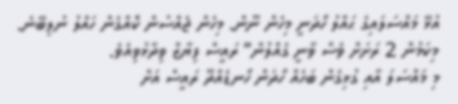އުޅޭ މައްސަލައިގެ ޙައްލު ހޯދަނީ މިހެން ނޫން. މިހެން ޖެއްސުން ކޮއްގެން ހައްލު ނުލިބޭނެ. މިކަމުން 2 ރަށަށް ވެސް ވާނީ ގެއްލުން” ރައީސް ފިޔާޒް ވިދާޅުވިއެވެ.
މި މައްސަލަ އާއި ގުޅިގެން ބަހެއް ހޯދަން ހޯނޑެއްދޫ ރައީސް އަށް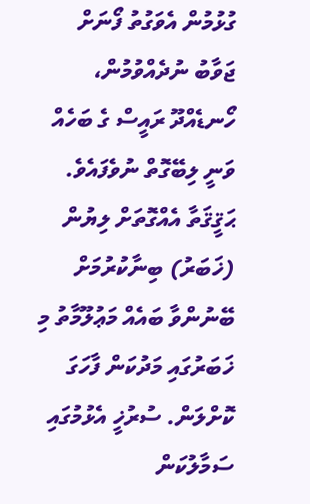ގުޅުމުން އެވަގުތު ފޯނަށް ޖަވާބު ނުދެއްވުމުން، ހޯނޑެއްދޫ ރައީސް ގެ ބަހެއް ވަނީ ލިބޭގޮތް ނުވެފައެވެ.
ޙަޤީޤަތާ އެއްގޮތަށް ލިޔުން (ޚަބަރު) ބިނާކުރުމަށް ބޭނުންވާ ބައެއް މަޢުލޫމާތު މި ޚަބަރުގައި މަދުކަން ފާހަގަ ކޮށްލަން. ސުރުޚީ އެޅުމުގައި ސަމާލުކަން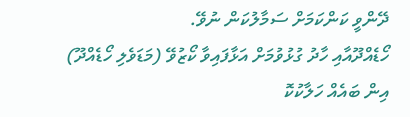ދޭންވީ ކަންކަމަށް ސަމާލުކަން ނުވޭ.
ހޯޑެއްދޫއާއި ހާދު ގުޅުވުމަށް އަޅާފައިވާ ކޯޒުވޭ (މަޑަވެލި ހޯޑެއްދޫ) އިން ބައެއް ހަލާކުކޮ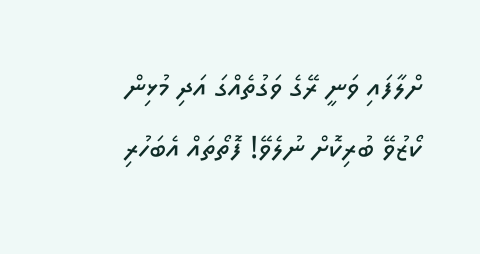ށްލާފައި ވަނީ ރޭގެ ވަގުތެއްގަ އަދި މުޅިން ކޯޒުވޭ ބުރިކޮށް ނުލެވޭ! ފޮތޯތައް އެބަހުރި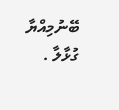ބޭނުމިއްޔާ ގުޅާލާ .